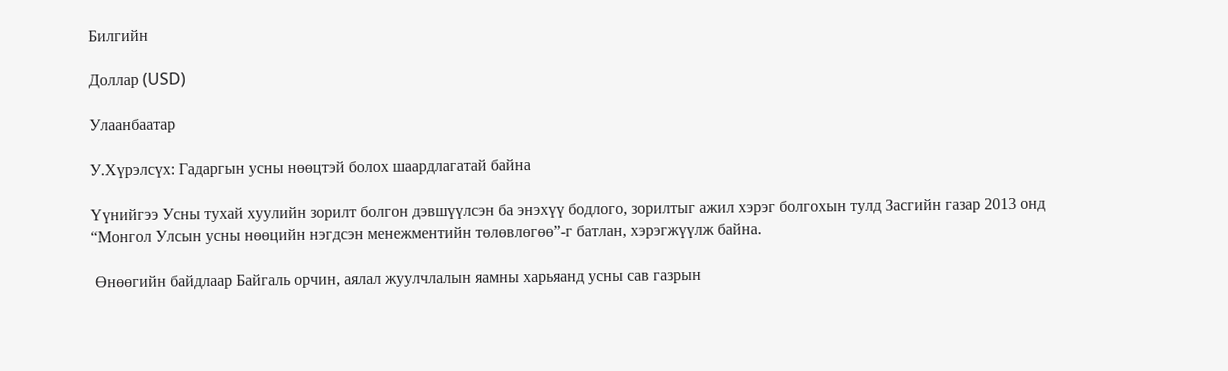Билгийн

Доллар (USD)

Улаанбаатар

У.Хүрэлсүх: Гадаргын усны нөөцтэй болох шаардлагатай байна

Үүнийгээ Усны тухай хуулийн зорилт болгон дэвшүүлсэн ба энэхүү бодлого, зорилтыг ажил хэрэг болгохын тулд Засгийн газар 2013 онд “Монгол Улсын усны нөөцийн нэгдсэн менежментийн төлөвлөгөө”-г батлан, хэрэгжүүлж байна.

 Өнөөгийн байдлаар Байгаль орчин, аялал жуулчлалын яамны харьяанд усны сав газрын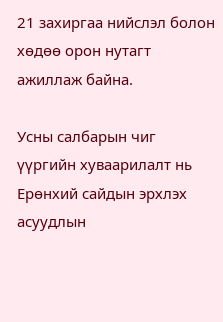21 захиргаа нийслэл болон хөдөө орон нутагт ажиллаж байна.

Усны салбарын чиг үүргийн хуваарилалт нь Ерөнхий сайдын эрхлэх асуудлын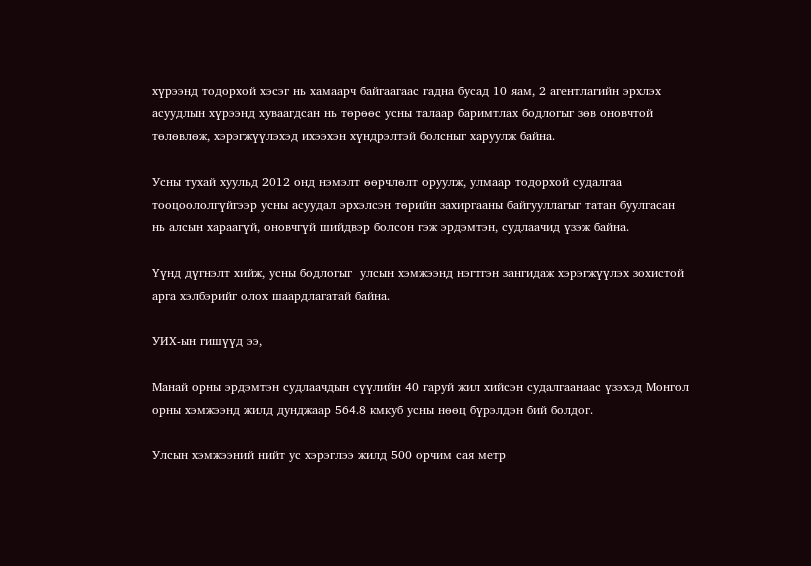хүрээнд тодорхой хэсэг нь хамаарч байгаагаас гадна бусад 10 яам, 2 агентлагийн эрхлэх асуудлын хүрээнд хуваагдсан нь төрөөс усны талаар баримтлах бодлогыг зөв оновчтой төлөвлөж, хэрэгжүүлэхэд ихээхэн хүндрэлтэй болсныг харуулж байна.

Усны тухай хуульд 2012 онд нэмэлт өөрчлөлт оруулж, улмаар тодорхой судалгаа тооцоололгүйгээр усны асуудал эрхэлсэн төрийн захиргааны байгууллагыг татан буулгасан нь алсын хараагүй, оновчгүй шийдвэр болсон гэж эрдэмтэн, судлаачид үзэж байна.

Үүнд дүгнэлт хийж, усны бодлогыг  улсын хэмжээнд нэгтгэн зангидаж хэрэгжүүлэх зохистой арга хэлбэрийг олох шаардлагатай байна.

УИХ-ын гишүүд ээ,

Манай орны эрдэмтэн судлаачдын сүүлийн 40 гаруй жил хийсэн судалгаанаас үзэхэд Монгол орны хэмжээнд жилд дунджаар 564.8 кмкуб усны нөөц бүрэлдэн бий болдог.

Улсын хэмжээний нийт ус хэрэглээ жилд 500 орчим сая метр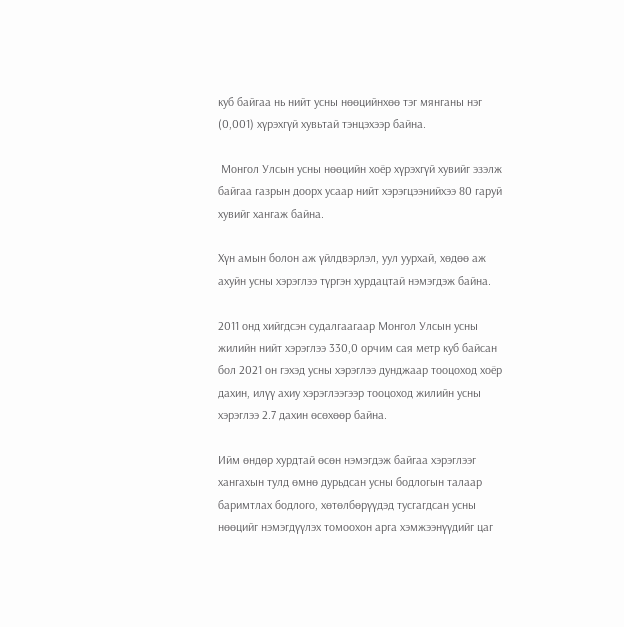куб байгаа нь нийт усны нөөцийнхөө тэг мянганы нэг (0,001) хүрэхгүй хувьтай тэнцэхээр байна.

 Монгол Улсын усны нөөцийн хоёр хүрэхгүй хувийг эзэлж байгаа газрын доорх усаар нийт хэрэгцээнийхээ 80 гаруй хувийг хангаж байна.

Хүн амын болон аж үйлдвэрлэл, уул уурхай, хөдөө аж ахуйн усны хэрэглээ түргэн хурдацтай нэмэгдэж байна.

2011 онд хийгдсэн судалгаагаар Монгол Улсын усны жилийн нийт хэрэглээ 330,0 орчим сая метр куб байсан бол 2021 он гэхэд усны хэрэглээ дунджаар тооцоход хоёр дахин, илүү ахиу хэрэглээгээр тооцоход жилийн усны хэрэглээ 2.7 дахин өсөхөөр байна.

Ийм өндөр хурдтай өсөн нэмэгдэж байгаа хэрэглээг хангахын тулд өмнө дурьдсан усны бодлогын талаар баримтлах бодлого, хөтөлбөрүүдэд тусгагдсан усны нөөцийг нэмэгдүүлэх томоохон арга хэмжээнүүдийг цаг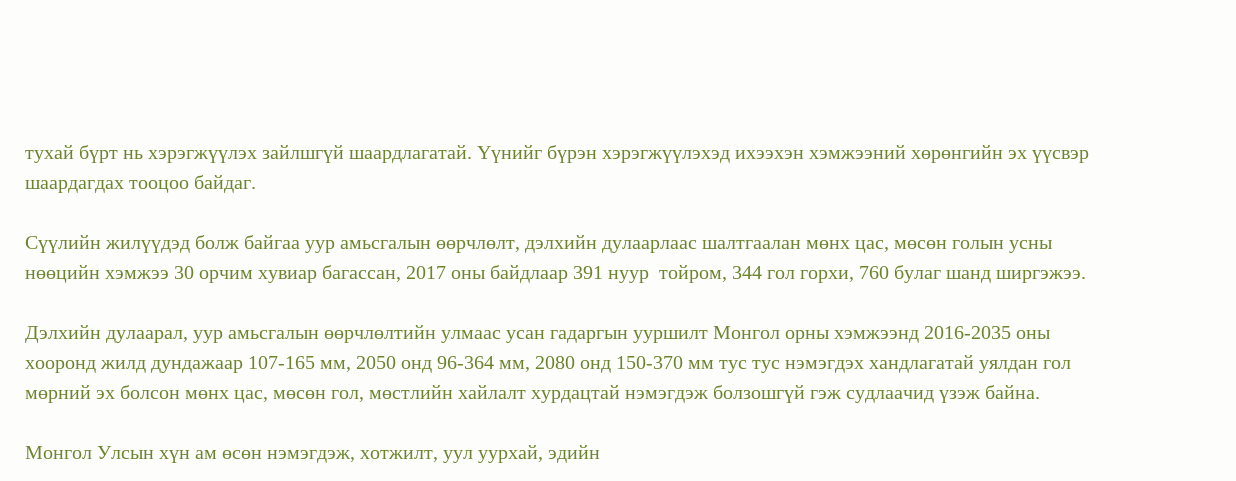тухай бүрт нь хэрэгжүүлэх зайлшгүй шаардлагатай. Үүнийг бүрэн хэрэгжүүлэхэд ихээхэн хэмжээний хөрөнгийн эх үүсвэр шаардагдах тооцоо байдаг.

Сүүлийн жилүүдэд болж байгаа уур амьсгалын өөрчлөлт, дэлхийн дулаарлаас шалтгаалан мөнх цас, мөсөн голын усны нөөцийн хэмжээ 30 орчим хувиар багассан, 2017 оны байдлаар 391 нуур  тойром, 344 гол горхи, 760 булаг шанд ширгэжээ.

Дэлхийн дулаарал, уур амьсгалын өөрчлөлтийн улмаас усан гадаргын ууршилт Монгол орны хэмжээнд 2016-2035 оны хооронд жилд дундажаар 107-165 мм, 2050 онд 96-364 мм, 2080 онд 150-370 мм тус тус нэмэгдэх хандлагатай уялдан гол мөрний эх болсон мөнх цас, мөсөн гол, мөстлийн хайлалт хурдацтай нэмэгдэж болзошгүй гэж судлаачид үзэж байна.

Монгол Улсын хүн ам өсөн нэмэгдэж, хотжилт, уул уурхай, эдийн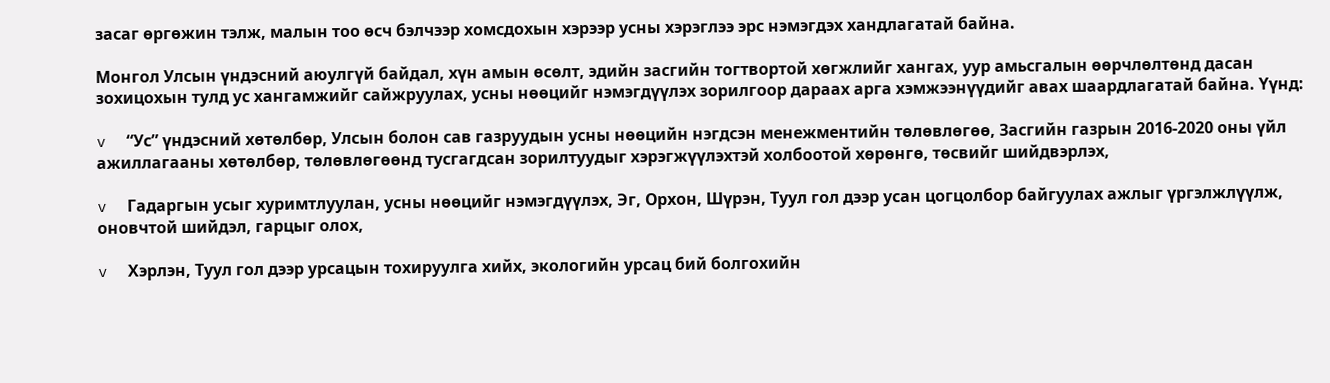засаг өргөжин тэлж, малын тоо өсч бэлчээр хомсдохын хэрээр усны хэрэглээ эрс нэмэгдэх хандлагатай байна.

Монгол Улсын үндэсний аюулгүй байдал, хүн амын өсөлт, эдийн засгийн тогтвортой хөгжлийг хангах, уур амьсгалын өөрчлөлтөнд дасан зохицохын тулд ус хангамжийг сайжруулах, усны нөөцийг нэмэгдүүлэх зорилгоор дараах арга хэмжээнүүдийг авах шаардлагатай байна. Үүнд:

v  “Ус” үндэсний хөтөлбөр, Улсын болон сав газруудын усны нөөцийн нэгдсэн менежментийн төлөвлөгөө, Засгийн газрын 2016-2020 оны үйл ажиллагааны хөтөлбөр, төлөвлөгөөнд тусгагдсан зорилтуудыг хэрэгжүүлэхтэй холбоотой хөрөнгө, төсвийг шийдвэрлэх,

v  Гадаргын усыг хуримтлуулан, усны нөөцийг нэмэгдүүлэх, Эг, Орхон, Шүрэн, Туул гол дээр усан цогцолбор байгуулах ажлыг үргэлжлүүлж, оновчтой шийдэл, гарцыг олох,

v  Хэрлэн, Туул гол дээр урсацын тохируулга хийх, экологийн урсац бий болгохийн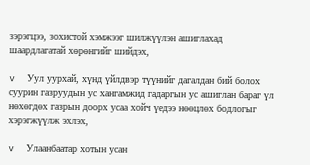зэрэгцээ, зохистой хэмжээг шилжүүлэн ашиглахад шаардлагатай хөрөнгийг шийдэх,

v  Уул уурхай, хүнд үйлдвэр түүнийг дагалдан бий болох суурин газруудын ус хангамжид гадаргын ус ашиглан бараг үл нөхөгдөх газрын доорх усаа хойч үедээ нөөцлөх бодлогыг хэрэгжүүлж эхлэх,

v  Улаанбаатар хотын усан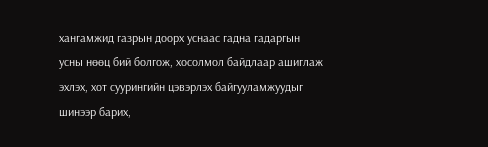хангамжид газрын доорх уснаас гадна гадаргын усны нөөц бий болгож, хосолмол байдлаар ашиглаж эхлэх, хот суурингийн цэвэрлэх байгууламжуудыг шинээр барих,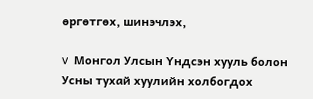өргөтгөх, шинэчлэх,

v  Монгол Улсын Үндсэн хууль болон Усны тухай хуулийн холбогдох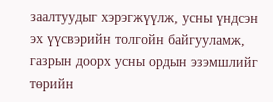заалтуудыг хэрэгжүүлж, усны үндсэн эх үүсвэрийн толгойн байгууламж, газрын доорх усны ордын эзэмшлийг төрийн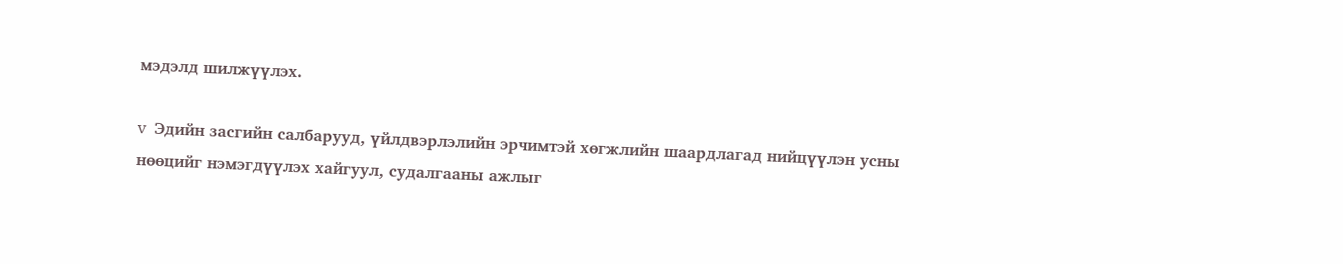мэдэлд шилжүүлэх.

v  Эдийн засгийн салбарууд, үйлдвэрлэлийн эрчимтэй хөгжлийн шаардлагад нийцүүлэн усны нөөцийг нэмэгдүүлэх хайгуул, судалгааны ажлыг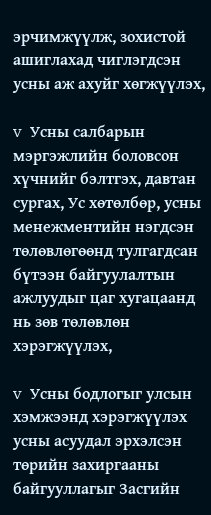эрчимжүүлж, зохистой ашиглахад чиглэгдсэн усны аж ахуйг хөгжүүлэх,

v  Усны салбарын мэргэжлийн боловсон хүчнийг бэлтгэх, давтан сургах, Ус хөтөлбөр, усны менежментийн нэгдсэн төлөвлөгөөнд тулгагдсан бүтээн байгуулалтын ажлуудыг цаг хугацаанд нь зөв төлөвлөн хэрэгжүүлэх,

v  Усны бодлогыг улсын хэмжээнд хэрэгжүүлэх усны асуудал эрхэлсэн төрийн захиргааны байгууллагыг Засгийн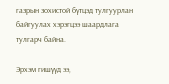газрын зохистой бүтцэд тулгуурлан байгуулах хэрэгцээ шаардлага тулгарч байна.

Эрхэм гишүүд ээ,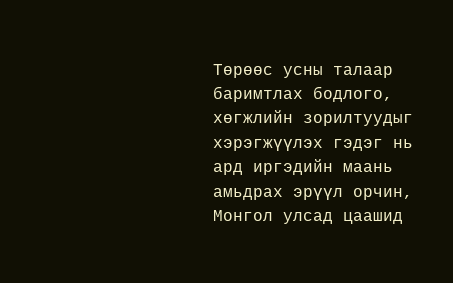Төрөөс усны талаар баримтлах бодлого, хөгжлийн зорилтуудыг хэрэгжүүлэх гэдэг нь ард иргэдийн маань амьдрах эрүүл орчин, Монгол улсад цаашид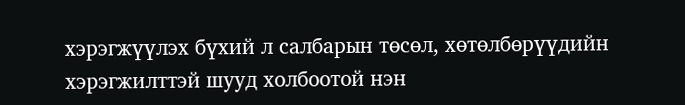хэрэгжүүлэх бүхий л салбарын төсөл, хөтөлбөрүүдийн хэрэгжилттэй шууд холбоотой нэн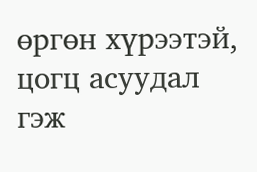өргөн хүрээтэй, цогц асуудал гэж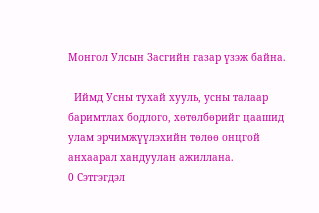Монгол Улсын Засгийн газар үзэж байна.

  Иймд Усны тухай хууль, усны талаар баримтлах бодлого, хөтөлбөрийг цаашид улам эрчимжүүлэхийн төлөө онцгой анхаарал хандуулан ажиллана.
0 Сэтгэгдэл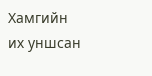Хамгийн их уншсан